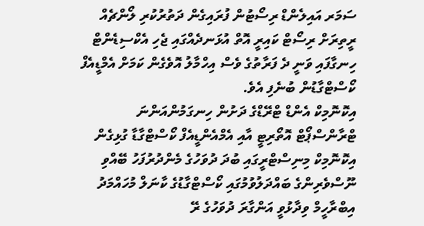ސަމަރ އައިލެންޑް ރިސޯޓުން ފުރައިގެން ދަތުރުކުރި ލޯންޗެއް ރީތިރަށް ރިސޯޓް ކައިރީ އޮތް އުޅަނދެއްގައި ޖެހި އެކްސިޑެންޓް ހިނގާފައި ވަނީ ދެ ފަރާތުގެ ވެސް އިހްމާލު އޮވެގެން ކަމަށް އެމްޑީއެފް ކޯސްޓްގާޑުން ބުނެފި އެވެ.
އިކޮނޮމިކް އެންޑް ޓްރޭޑްގެ ދަށުން ހިނގަމުންއަންނަ ޓްރާންސްޕޯޓް އޮތޯރިޓީ އާއި އެމްއެންޑީއެފް ކޯސްޓްގާޑާ ގުޅިގެން އިކޮނޮމިކް މިނިސްޓްރީގައި ބުދަ ދުވަހުގެ މެންދުރުފަހު ބޭއްވި ނޫސްވެރިންގެ ބައްދަލުވުމުގައި ކޯސްޓްގާޑުގެ ކާނަލް މުހައްމަދު އިބްރާހީމް ވިދާޅުވީ އަންގާރަ ދުވަހުގެ ރޭ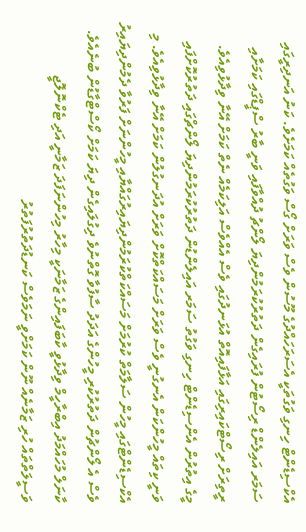އެކްސިޑެންޓް ހިނގި ވަގުތަކީ އެސަރަހައްދުގެ މޫސުން ވެސް ވަރަށް ގޯސް ވަގުތެއް ކަމަށެވެ. ކަނު އަނދިރީގައި ސަމަރ އައިލެންޑް ރިސޯޓުން ފުރައިގެން ދަތުރުކުރަމުންދިޔަ ލޯންޗު ދުއްވާފައި ވަނީ ބާރު ސްޕީޑްގައި ކަމަށާއި ރީތިރަށް ރިސޯޓްކައިރިގައި އަޅާފައިއޮތް އުޅަނދުގައި ވެސް އެއްވެސް އަލިކަމެއް ނެތް ކަމަށް އޭނާ ވިދާޅުވިއެވެ.
މީގެ އިތުރުން އެންސިޑެންޓް ހިނގި ވަގުތު ސަމަރ އައިލެންޑުން ދަތުރުކުރަމުންދިޔަ ލޯންޗްގައި ދަތުރުކޮށްފައި ވަނީ ކިތައް މީހުންކަން އެނގުނީ ވެސް ވަރަށް މަސައްކަތްކޮށް ވަރަށް އުދަނގުލުން ކަމަށް އޭނާ ވިދާޅުވިއެވެ. މި އެކްސިޑެންޓްގައި މީހުން ސަލާމަތް ކުރުމަށް މަސައްކަތްކުރަމުންދިޔައިރުގައްޔާއި މީހުންނަށް ފަރުވާ ދެމުންދިޔައިރު ވެސް އެ ލޯންޗުން ދަތުރުކުރި މީހުންގެ އަދަދު ސާފުވާ ގޮތްނުވެ ދިގުލައިގެން ދިޔަ ކަމަށް ކޯސްޓްގާޑުން ބުނެއެވެ.
ކާނަލް މުހައްމަދު އިބްރާހީމް ވިދާޅުވީ ކާބަފައިންގެ ޒަމާނަކީ މިހާރު މިހުންނަފަދަ ޒަމާނީ އަދި ޓެކްނޮލޮޖީ ވަސީލަތްތައް ހުރި ޒަމާނެއް ނޫން ކަމަށްވީ ނަމަވެސް ކަނޑުދަތުރުފަތުރު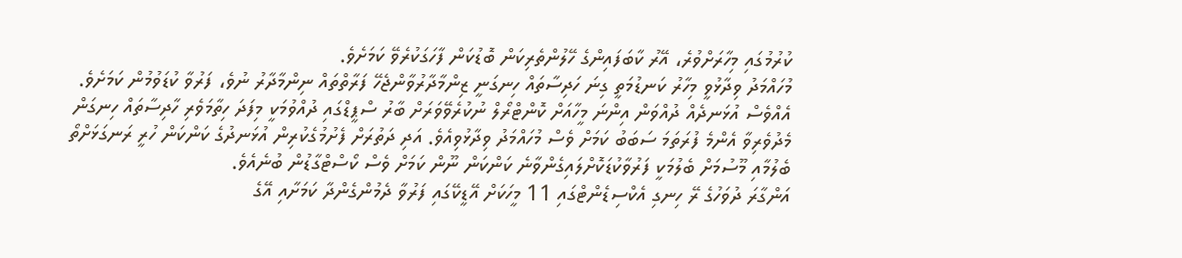ކުރުމުގައި މިހާރަށްވުރެ، އޭރު ކާބަފައިންގެ ހޭލުންތެރިކަން ބޮޑުކަން ފާހަގަކުރެވޭ ކަމަށެވެ.
މުހައްމަދު ވިދާޅުވީ މިހާރު ކަނޑުމަތީ ގިނަ ހަދިސާތައް ހިނގަނީ ޒިންމާދާރުވާންޖެހޭ ފަރާތްތައް ނިންމާދާރު ނުވެ، ފަރުވާ ކުޑަވުމުން ކަމަށެވެ.
އެއްވެސް އުޅަނދެއް ދުއްވަން އިންނަ މީހާއަށް ކޮންޓްރޯލް ނުކުރެވޭވަރަށް ބާރު ސްޕީޑްގައި ދުއްވުމަކީ މިފަދަ ހިތާމަވެރި ހާދިސާތައް ހިނގަން މެދުވެރިވާ އެންމެ ފުރަތަމަ ސަބަބު ކަމަށް ވެސް މުހައްމަދު ވިދާޅުވިއެވެ. އަދި ދަތުރަށް ފެށުމުގެކުރިން އުޅަނދުގެ ކަންކަން ހުރީ ރަނގަޅަށްތޯ ބެލުމާއި މޫސުމަށް ބެލުމަކީ ފަރުވާކުޑަކޮށްލައިގެންވާނެ ކަންކަން ނޫން ކަމަށް ވެސް ކޯސްޓްގާޑުން ބުނެއެވެ.
އަންގާރަ ދުވަހުގެ ރޭ ހިނގި އެކްސިޑެންޓްގައި 11 މީހަކަށް އޭޑީކޭގައި ފަރުވާ ދެމުންގެންދާ ކަމަށާއި އޭގެ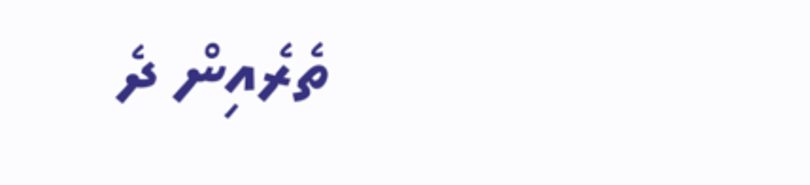ތެރެއިން ދެ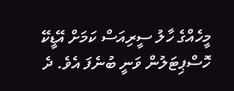މީހެއްގެ ހާލު ސީރިއަސް ކަމަށް އޭޑީކޭ ހޮސްޕިޓަލުން ވަނީ ބުނެފަ އެވެ. ދެ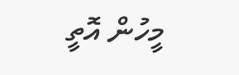މީހުން އޮތީ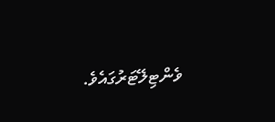ވެންޓިލޭޓަރުގައެވެ.